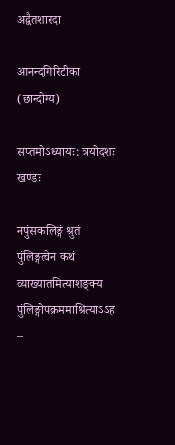अद्वैतशारदा

आनन्दगिरिटीका (छान्दोग्य)

सप्तमोऽध्यायः: त्रयोदशः खण्डः

नपुंसकलिङ्गं श्रुतं पुंलिङ्गत्वेन कथं व्याख्यातमित्याशङ्क्य पुंलिङ्गोपक्रममाश्रित्याऽऽह –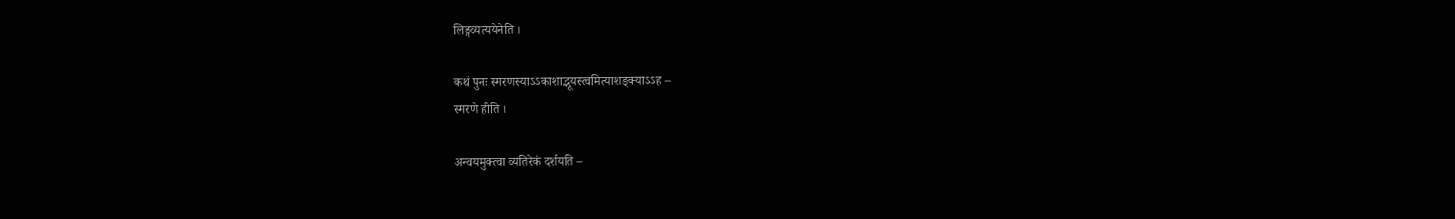लिङ्गव्यत्ययेनेति ।

कथं पुनः स्मरणस्याऽऽकाशाद्भूयस्त्वमित्याशङ्क्याऽऽह –
स्मरणे हीति ।

अन्वयमुक्त्वा व्यतिरेकं दर्शयति –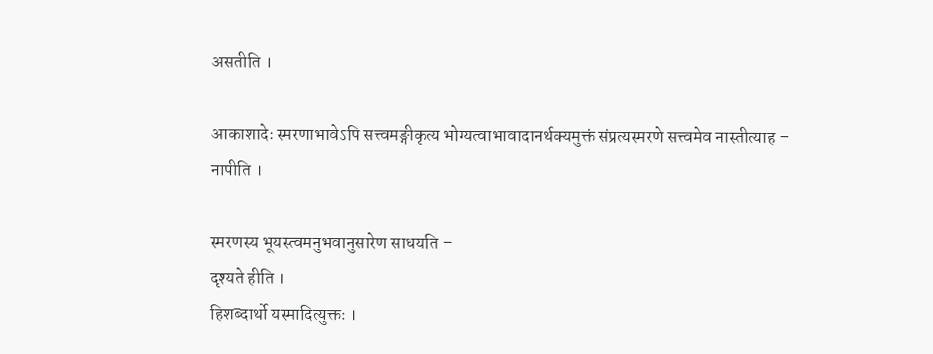असतीति ।

आकाशादेः स्मरणाभावेऽपि सत्त्वमङ्गीकृत्य भोग्यत्वाभावादानर्थक्यमुक्तं संप्रत्यस्मरणे सत्त्वमेव नास्तीत्याह –
नापीति ।

स्मरणस्य भूयस्त्वमनुभवानुसारेण साधयति –
दृश्यते हीति ।
हिशब्दार्थो यस्मादित्युक्तः ।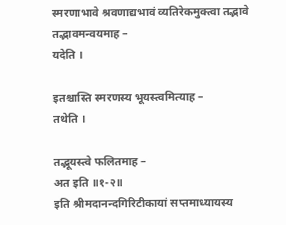स्मरणाभावे श्रवणाद्यभावं व्यतिरेकमुक्त्वा तद्भावे तद्भावमन्वयमाह –
यदेति ।

इतश्चास्ति स्मरणस्य भूयस्त्वमित्याह –
तथेति ।

तद्भूयस्त्वे फलितमाह –
अत इति ॥१-२॥
इति श्रीमदानन्दगिरिटीकायां सप्तमाध्यायस्य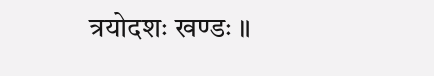त्रयोदशः खण्डः ॥